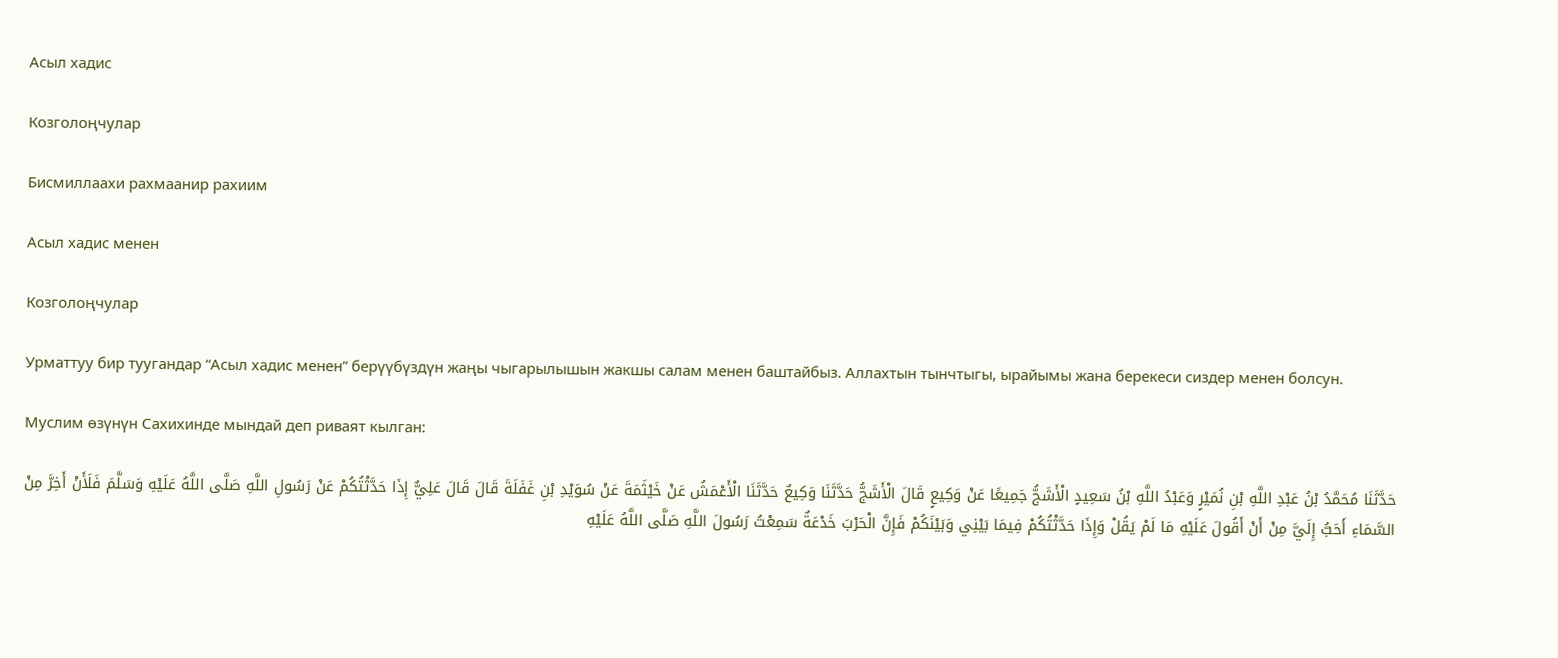Асыл хадис

Козголоңчулар

Бисмиллаахи рахмаанир рахиим

Асыл хадис менен

Козголоңчулар

Урматтуу бир туугандар “Асыл хадис менен” берүүбүздүн жаңы чыгарылышын жакшы салам менен баштайбыз. Аллахтын тынчтыгы, ырайымы жана берекеси сиздер менен болсун.

Муслим өзүнүн Сахихинде мындай деп риваят кылган:

حَدَّثَنَا مُحَمَّدُ بْنُ عَبْدِ اللَّهِ بْنِ نُمَيْرٍ وَعَبْدُ اللَّهِ بْنُ سَعِيدٍ الْأَشَجُّ جَمِيعًا عَنْ وَكِيعٍ قَالَ الْأَشَجُّ حَدَّثَنَا وَكِيعٌ حَدَّثَنَا الْأَعْمَشُ عَنْ خَيْثَمَةَ عَنْ سُوَيْدِ بْنِ غَفَلَةَ قَالَ قَالَ عَلِيٌّ إِذَا حَدَّثْتُكُمْ عَنْ رَسُولِ اللَّهِ صَلَّى اللَّهُ عَلَيْهِ وَسَلَّمَ فَلَأَنْ أَخِرَّ مِنْ السَّمَاءِ أَحَبُّ إِلَيَّ مِنْ أَنْ أَقُولَ عَلَيْهِ مَا لَمْ يَقُلْ وَإِذَا حَدَّثْتُكُمْ فِيمَا بَيْنِي وَبَيْنَكُمْ فَإِنَّ الْحَرْبَ خَدْعَةٌ سَمِعْتُ رَسُولَ اللَّهِ صَلَّى اللَّهُ عَلَيْهِ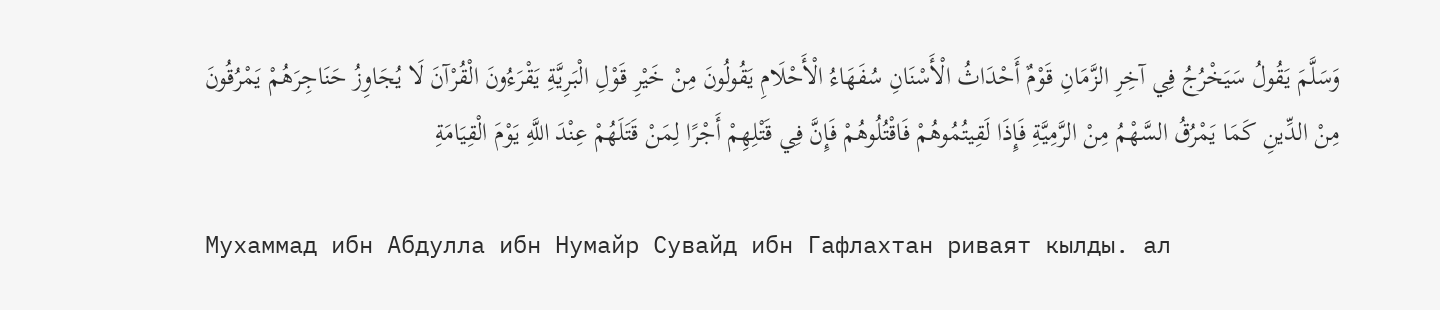وَسَلَّمَ يَقُولُ سَيَخْرُجُ فِي آخِرِ الزَّمَانِ قَوْمٌ أَحْدَاثُ الْأَسْنَانِ سُفَهَاءُ الْأَحْلَامِ يَقُولُونَ مِنْ خَيْرِ قَوْلِ الْبَرِيَّةِ يَقْرَءُونَ الْقُرْآنَ لَا يُجَاوِزُ حَنَاجِرَهُمْ يَمْرُقُونَ مِنْ الدِّينِ كَمَا يَمْرُقُ السَّهْمُ مِنْ الرَّمِيَّةِ فَإِذَا لَقِيتُمُوهُمْ فَاقْتُلُوهُمْ فَإِنَّ فِي قَتْلِهِمْ أَجْرًا لِمَنْ قَتَلَهُمْ عِنْدَ اللَّهِ يَوْمَ الْقِيَامَةِ

Мухаммад ибн Абдулла ибн Нумайр Сувайд ибн Гафлахтан риваят кылды. ал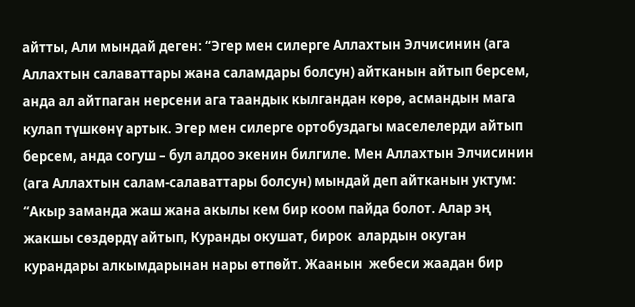айтты, Али мындай деген: “Эгер мен силерге Аллахтын Элчисинин (ага Аллахтын салаваттары жана саламдары болсун) айтканын айтып берсем, анда ал айтпаган нерсени ага таандык кылгандан көрө, асмандын мага кулап түшкөнү артык. Эгер мен силерге ортобуздагы маселелерди айтып берсем, анда согуш – бул алдоо экенин билгиле. Мен Аллахтын Элчисинин (ага Аллахтын салам-салаваттары болсун) мындай деп айтканын уктум: “Акыр заманда жаш жана акылы кем бир коом пайда болот. Алар эң жакшы сөздөрдү айтып, Куранды окушат, бирок  алардын окуган курандары алкымдарынан нары өтпөйт. Жаанын  жебеси жаадан бир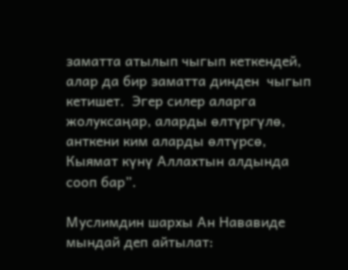заматта атылып чыгып кеткендей, алар да бир заматта динден  чыгып кетишет.  Эгер силер аларга жолуксаңар, аларды өлтүргүлө, анткени ким аларды өлтүрсө, Кыямат күнү Аллахтын алдында сооп бар”.

Муслимдин шархы Ан Нававиде мындай деп айтылат: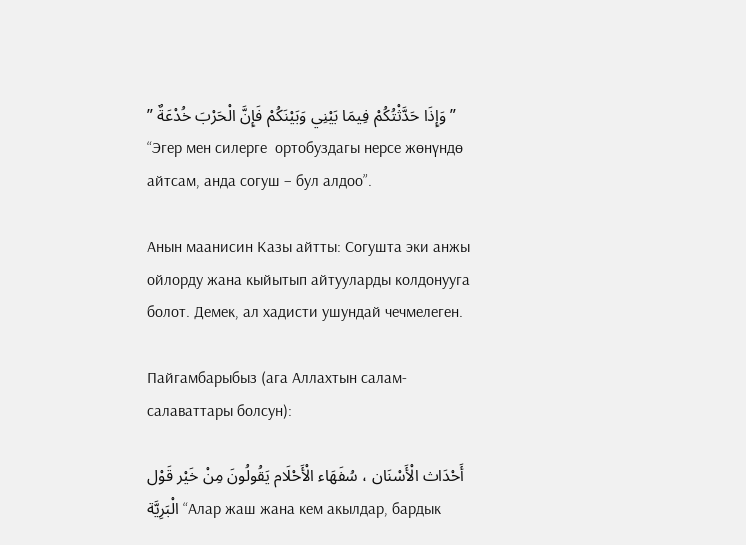” وَإِذَا حَدَّثْتُكُمْ فِيمَا بَيْنِي وَبَيْنَكُمْ فَإِنَّ الْحَرْبَ خُدْعَةٌ” “Эгер мен силерге  ортобуздагы нерсе жөнүндө айтсам, анда согуш – бул алдоо”.

Анын маанисин Казы айтты: Согушта эки анжы ойлорду жана кыйытып айтууларды колдонууга болот. Демек, ал хадисти ушундай чечмелеген.

Пайгамбарыбыз (ага Аллахтын салам-салаваттары болсун):

أَحْدَاث الْأَسْنَان ، سُفَهَاء الْأَحْلَام يَقُولُونَ مِنْ خَيْر قَوْل الْبَرِيَّة “Алар жаш жана кем акылдар, бардык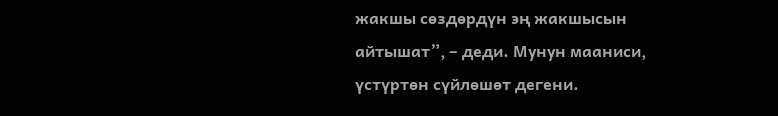жакшы сөздөрдүн эң жакшысын айтышат”, – деди. Мунун мааниси, үстүртөн сүйлөшөт дегени.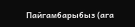Пайгамбарыбыз (ага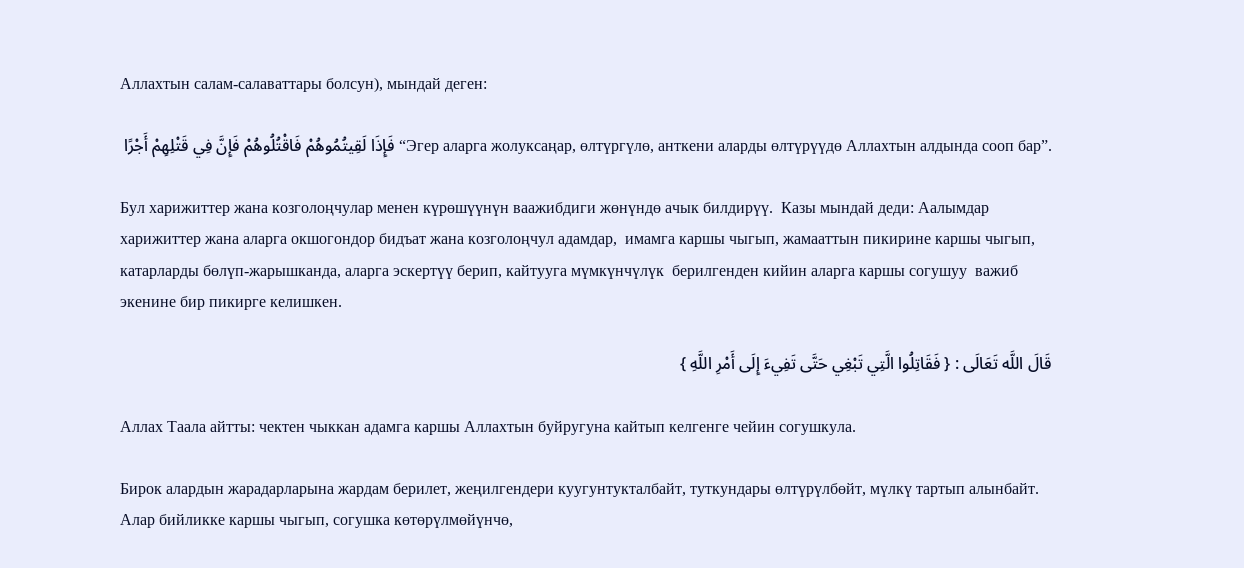Аллахтын салам-салаваттары болсун), мындай деген:

 فَإِذَا لَقِيتُمُوهُمْ فَاقْتُلُوهُمْ فَإِنَّ فِي قَتْلِهِمْ أَجْرًا “Эгер аларга жолуксаңар, өлтүргүлө, анткени аларды өлтүрүүдө Аллахтын алдында сооп бар”.

Бул харижиттер жана козголоңчулар менен күрөшүүнүн ваажибдиги жөнүндө ачык билдирүү.  Казы мындай деди: Аалымдар харижиттер жана аларга окшогондор бидъат жана козголоңчул адамдар,  имамга каршы чыгып, жамааттын пикирине каршы чыгып, катарларды бөлүп-жарышканда, аларга эскертүү берип, кайтууга мүмкүнчүлүк  берилгенден кийин аларга каршы согушуу  важиб экенине бир пикирге келишкен.

قَالَ اللَّه تَعَالَى : { فَقَاتِلُوا الَّتِي تَبْغِي حَتَّى تَفِيءَ إِلَى أَمْرِ اللَّهِ }

Аллах Таала айтты: чектен чыккан адамга каршы Аллахтын буйругуна кайтып келгенге чейин согушкула.

Бирок алардын жарадарларына жардам берилет, жеңилгендери куугунтукталбайт, туткундары өлтүрүлбөйт, мүлкү тартып алынбайт. Алар бийликке каршы чыгып, согушка көтөрүлмөйүнчө,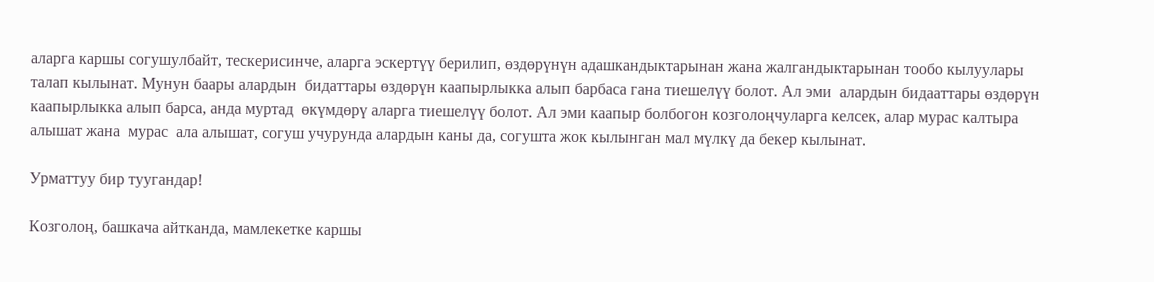аларга каршы согушулбайт, тескерисинче, аларга эскертүү берилип, өздөрүнүн адашкандыктарынан жана жалгандыктарынан тообо кылуулары талап кылынат. Мунун баары алардын  бидаттары өздөрүн каапырлыкка алып барбаса гана тиешелүү болот. Ал эми  алардын бидааттары өздөрүн каапырлыкка алып барса, анда муртад  өкүмдөрү аларга тиешелүү болот. Ал эми каапыр болбогон козголоңчуларга келсек, алар мурас калтыра алышат жана  мурас  ала алышат, согуш учурунда алардын каны да, согушта жок кылынган мал мүлкү да бекер кылынат.

Урматтуу бир туугандар!

Козголоң, башкача айтканда, мамлекетке каршы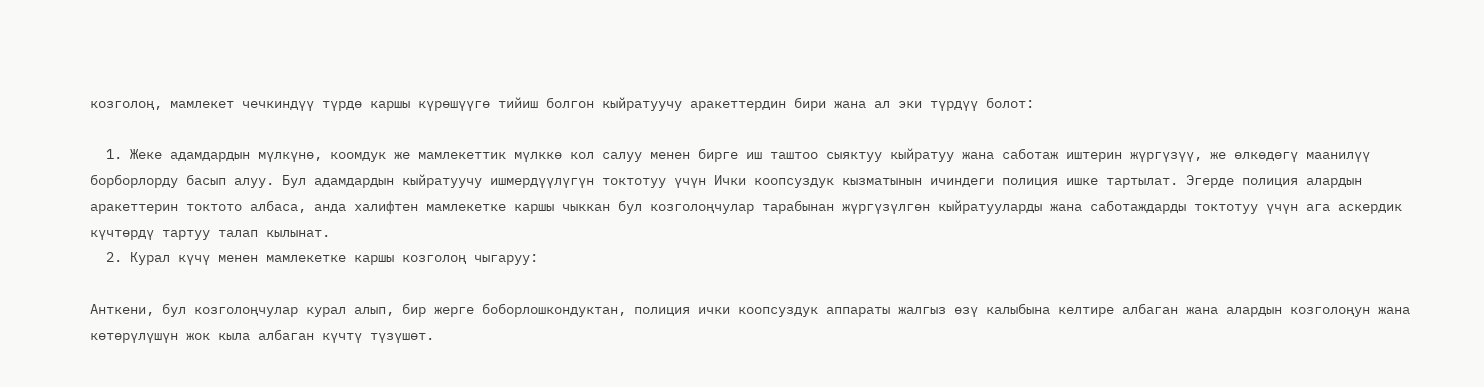козголоң, мамлекет чечкиндүү түрдө каршы күрөшүүгө тийиш болгон кыйратуучу аракеттердин бири жана ал эки түрдүү болот:

  1. Жеке адамдардын мүлкүнө, коомдук же мамлекеттик мүлккө кол салуу менен бирге иш таштоо сыяктуу кыйратуу жана саботаж иштерин жүргүзүү, же өлкөдөгү маанилүү борборлорду басып алуу. Бул адамдардын кыйратуучу ишмердүүлүгүн токтотуу үчүн Ички коопсуздук кызматынын ичиндеги полиция ишке тартылат. Эгерде полиция алардын аракеттерин токтото албаса, анда халифтен мамлекетке каршы чыккан бул козголоңчулар тарабынан жүргүзүлгөн кыйратууларды жана саботаждарды токтотуу үчүн ага аскердик күчтөрдү тартуу талап кылынат.
  2. Курал күчү менен мамлекетке каршы козголоң чыгаруу:

Анткени, бул козголоңчулар курал алып, бир жерге боборлошкондуктан, полиция ички коопсуздук аппараты жалгыз өзү калыбына келтире албаган жана алардын козголоңун жана көтөрүлүшүн жок кыла албаган күчтү түзүшөт.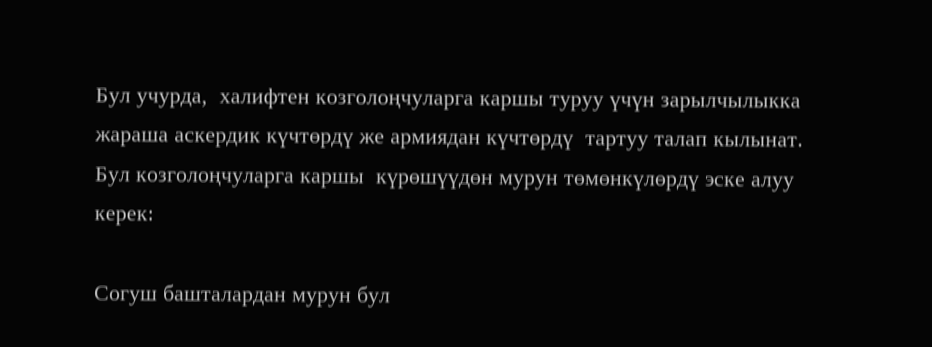Бул учурда,  халифтен козголоңчуларга каршы туруу үчүн зарылчылыкка жараша аскердик күчтөрдү же армиядан күчтөрдү  тартуу талап кылынат. Бул козголоңчуларга каршы  күрөшүүдөн мурун төмөнкүлөрдү эске алуу керек:

Согуш башталардан мурун бул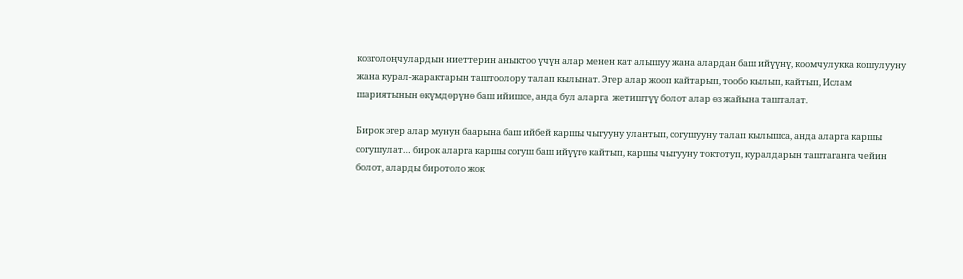козголоңчулардын ниеттерин аныктоо үчүн алар менен кат алышуу жана алардан баш ийүүнү, коомчулукка кошулууну жана курал-жарактарын таштоолору талап кылынат. Эгер алар жооп кайтарып, тообо кылып, кайтып, Ислам шариятынын өкүмдөрүнө баш ийишсе, анда бул аларга  жетиштүү болот алар өз жайына ташталат.

Бирок эгер алар мунун баарына баш ийбей каршы чыгууну улантып, согушууну талап кылышса, анда аларга каршы согушулат… бирок аларга каршы согуш баш ийүүгө кайтып, каршы чыгууну токтотуп, куралдарын таштаганга чейин болот, аларды биротоло жок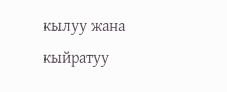кылуу жана кыйратуу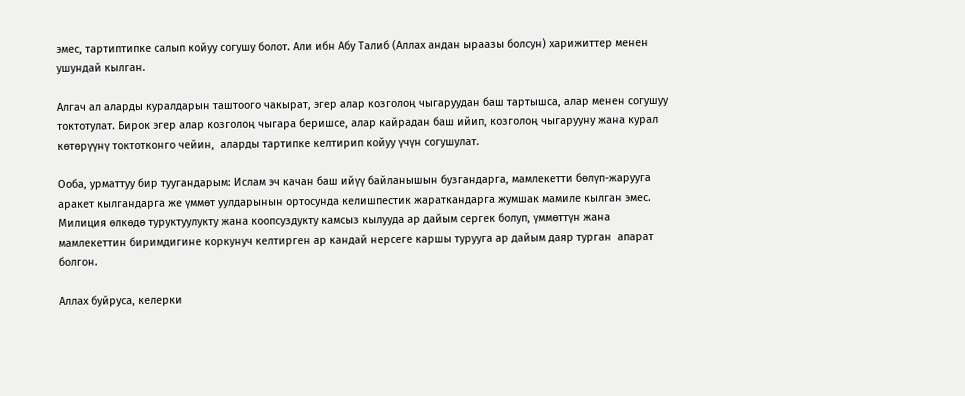эмес, тартиптипке салып койуу согушу болот. Али ибн Абу Талиб (Аллах андан ыраазы болсун) харижиттер менен ушундай кылган.

Алгач ал аларды куралдарын таштоого чакырат, эгер алар козголоң чыгаруудан баш тартышса, алар менен согушуу токтотулат. Бирок эгер алар козголоң чыгара беришсе, алар кайрадан баш ийип, козголоң чыгарууну жана курал көтөрүүнү токтотконго чейин,  аларды тартипке келтирип койуу үчүн согушулат.

Ооба, урматтуу бир туугандарым: Ислам эч качан баш ийүү байланышын бузгандарга, мамлекетти бөлүп-жарууга аракет кылгандарга же үммөт уулдарынын ортосунда келишпестик жараткандарга жумшак мамиле кылган эмес. Милиция өлкөдө туруктуулукту жана коопсуздукту камсыз кылууда ар дайым сергек болуп, үммөттүн жана мамлекеттин биримдигине коркунуч келтирген ар кандай нерсеге каршы турууга ар дайым даяр турган  апарат болгон.

Аллах буйруса, келерки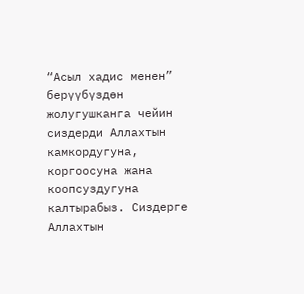“Асыл хадис менен” берүүбүздөн жолугушканга чейин сиздерди Аллахтын камкордугуна, коргоосуна жана коопсуздугуна калтырабыз. Сиздерге Аллахтын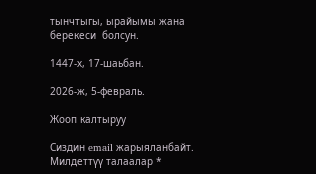тынчтыгы, ырайымы жана берекеси  болсун.

1447-х, 17-шаьбан.

2026-ж, 5-февраль.

Жооп калтыруу

Сиздин email жарыяланбайт. Милдеттүү талаалар *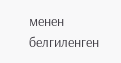менен белгиленген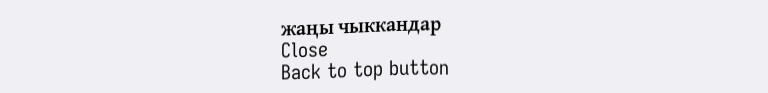жаңы чыккандар
Close
Back to top button